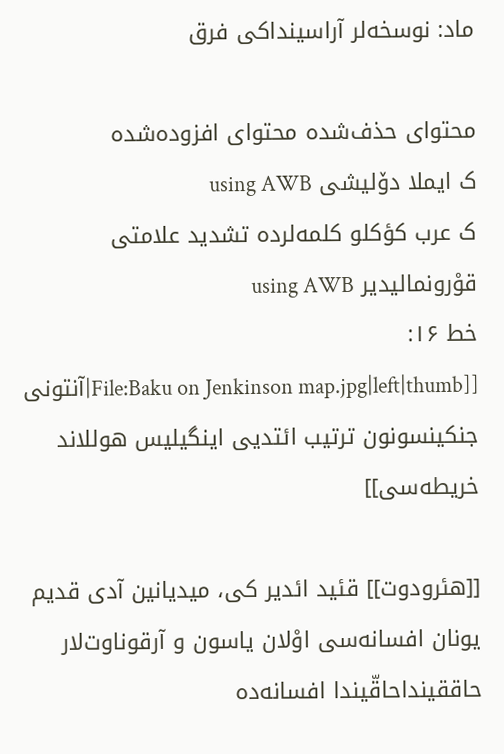ماد: نوسخه‌لر آراسینداکی فرق

محتوای حذف‌شده محتوای افزوده‌شده
ک ایملا دۆلیشی using AWB
ک عرب کؤکلو کلمه‌لرده تشدید علامتی قوْرونمالیدیر using AWB
خط ۱۶:
[[File:Baku on Jenkinson map.jpg|left|thumb|آنتونی جنکینسونون ترتیب ائتدیی اینگیلیس هوللاند خریطه‌سی]]

[[هئرودوت]] قئید ائدیر کی، میدیانین آدی قدیم یونان افسانه‌سی اوْلان یاسون و آرقوناوت‌لار حاققینداحاقّیندا افسانه‌ده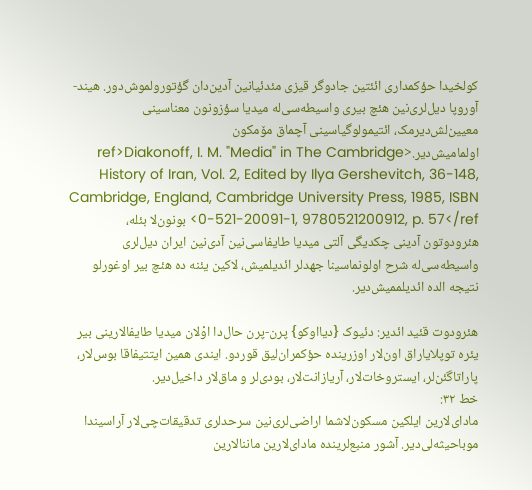کولخیدا حؤکمداری ائئتین جادوگر قیزی مئدئیانین آدین‌دان گؤتورولموش‌دور. هیند-آوروپا دیل‌لری‌نین هئچ بیری واسیطه‌سی‌له میدیا سؤزونون معناسینی معیین‌لش‌دیرمک، ائتیمولوگیاسینی آچماق مۆمکون اولمامیش‌دیر.<ref>Diakonoff, I. M. "Media" in The Cambridge History of Iran, Vol. 2, Edited by Ilya Gershevitch, 36-148, Cambridge, England, Cambridge University Press, 1985, ISBN 0-521-20091-1, 9780521200912, p. 57</ref> بونون‌لا بئله، هئرودوتون آدینی چکدیگی آلتی میدیا طایفاسی‌نین آدی‌نین ایران دیل‌لری واسیطه‌سی‌له شرح اولونماسینا جهدلر ائدیلمیش، لاکین یئنه ده هئچ بیر اوغورلو نتیجه الده ائدیلممیش‌دیر.

هئرودوت قئید ائدیر: دئیوک {ديااوکو} پرن-پرن حال‌دا اوْلان میدیا طایفالارینی بیر یئره توپلایاراق اون‌لار اوزرینده حؤکمران‌لیق قوردو. ایندی همین ایتتیفاقا بوس‌لار، پاراتاگئن‌لر، ایستروخات‌لار، آریازانت‌لار، بودی‌لر و ماق‌لار داخیل‌دیر.
خط ۳۲:
مادای‌لارین ایلکین مسکون‌لاشما اراضی‌لری‌نین سرحدلری تدقیقات‌چی‌لار آراسیندا موباحیثه‌لی‌دیر. آشور منبع‌لرینده مادای‌لارین ماننالارین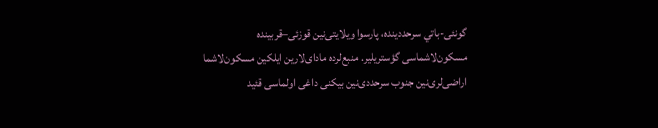گونئی-باتي سرحددینده، پارسوا ویلایتی‌نین قوزئی–قربینده مسکون‌لاشماسی گؤستریلیر. منبع‌لرده مادای‌لارین ایلکین مسکون‌لاشما اراضی‌لری‌نین جنوب سرحددی‌نین بیکنی داغی اولماسی قئید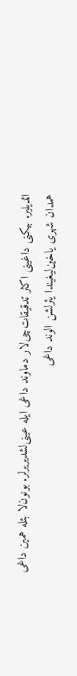ائدیلیر. بیکنی داغینی اکثر تدقیقات‌چی‌لار دماوند داغی ایله عینی‌لشدیریرلر. بونون‌لا بئله همین داغی همدان شهری یاخین‌لیغیندا یئرلشن الوند داغی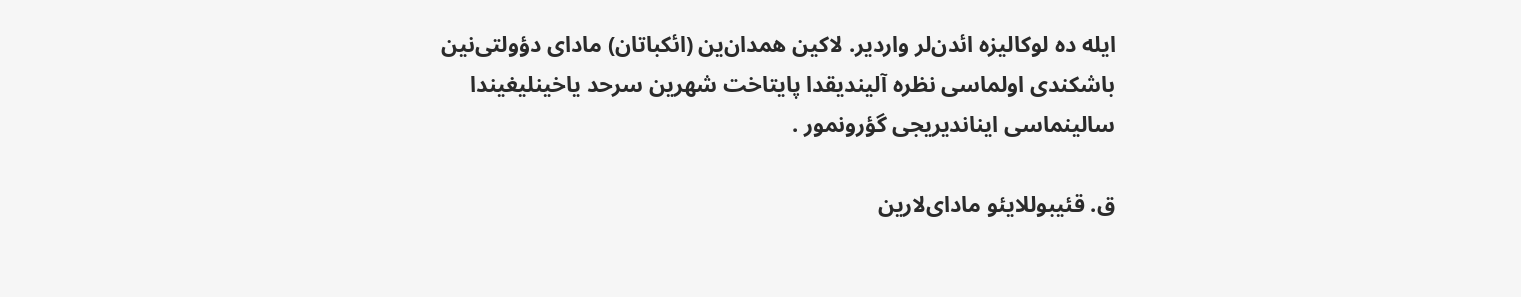ایله ده لوکالیزه ائدن‌لر واردیر. لاکین همدان‌ین (ائکباتان) مادای دؤولتی‌نین باشکندی اولماسی نظره آلیندیقدا پایتاخت شهرین سرحد یاخینلیغیندا سالینماسی ایناندیریجی گؤرونمور .

ق. قئیبوللایئو مادای‌لارین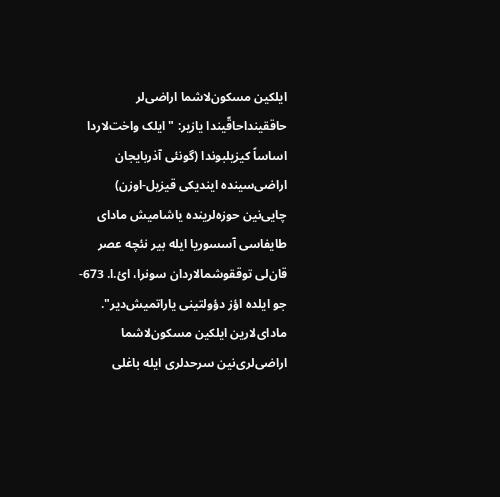ایلکین مسکون‌لاشما اراضی‌لر حاققینداحاقّیندا یازیر: "ایلک واخت‌لاردا اساساً کیزیلبوندا (گونئی آذربایجان اراضی‌سینده ایندیکی قیزیل-اوزن) چایی‌نین حوزه‌لرینده یاشامیش مادای طایفاسی آسسوریا ایله بیر نئچه عصر قان‌لی توققوشمالاردان سونرا، ائ.ا. 673-جو ایلده اؤز دؤولتینی یاراتمیش‌دیر".
مادای‌لارین ایلکین مسکون‌لاشما اراضی‌لری‌نین سرحدلری ایله باغلی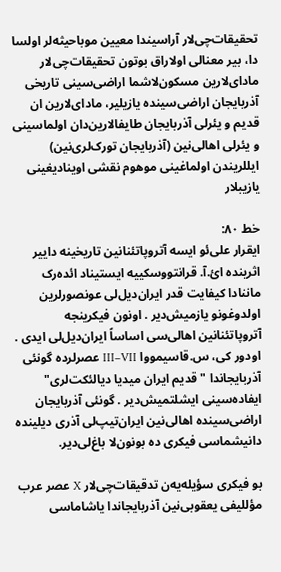تحقیقات‌چی‌لار آراسیندا معیین موباحیثه‌لر اولسا دا، بیر معنالی اولاراق بوتون تحقیقات‌چی‌لار مادای‌لارین مسکون‌لاشما اراضی‌سینی تاریخی آذربایجان اراضی‌سینده یازیلیر، مادای‌لارین ان قدیم و یئرلی آذربایجان طایفالارین‌دان اولماسینی و یئرلی اهالی‌نین (آذربایجان تورک‌لری‌نین) ایللریندن اولماغینی موهوم نقشی اوینادیغینی یازیبلار

خط ۸۰:
ایقرار علی‌ئو ایسه آتروپاتئنانین تاریخینه داییر اثرینده ائ.آ. قرانتووسکییه ایستیناد ائده‌رک ماننادا کیفایت قدر ایران‌دیل‌لی عونصورلرین اولدوغونو یازمیش‌دیر . اونون فیکرینجه آتروپاتئنانین اهالی‌سی اساساً ایران‌دیل‌لی ایدی . اودور کی، س.قاسیمووا III–VII عصرلرده گونئی آذربایجاندا "قدیم ایران میدیا دیالئکت‌لری" ایفاده‌سینی ایشلتمیش‌دیر . گونئی آذربایجان اراضی‌سینده اهالی‌نین ایران‌تیپ‌لی آذری دیلینده دانیشماسی فیکری ده بونون‌لا باغ‌لی‌دیر.

بو فیکری سؤیله‌یه‌ن تدقیقات‌چی‌لار X عصر عرب مؤللیفی یعقوبی‌نین آذربایجاندا یاشاماسی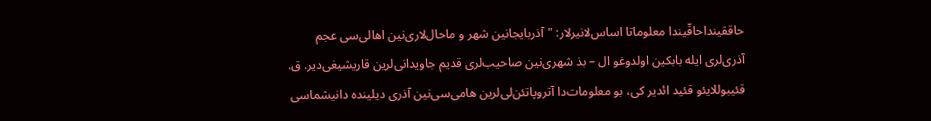حاققینداحاقّیندا معلوماتا اساس‌لانیرلار: "آذربایجانین شهر و ماحال‌لاری‌نین اهالی‌سی عجم آذری‌لری ایله بابکین اولدوغو ال – بذ شهری‌نین صاحیب‌لری قدیم جاویدانی‌لرین قاریشیغی‌دیر. ق. قئیبوللایئو قئید ائدیر کی، بو معلومات‌دا آتروپاتئن‌لی‌لرین هامی‌سی‌نین آذری دیلینده دانیشماسی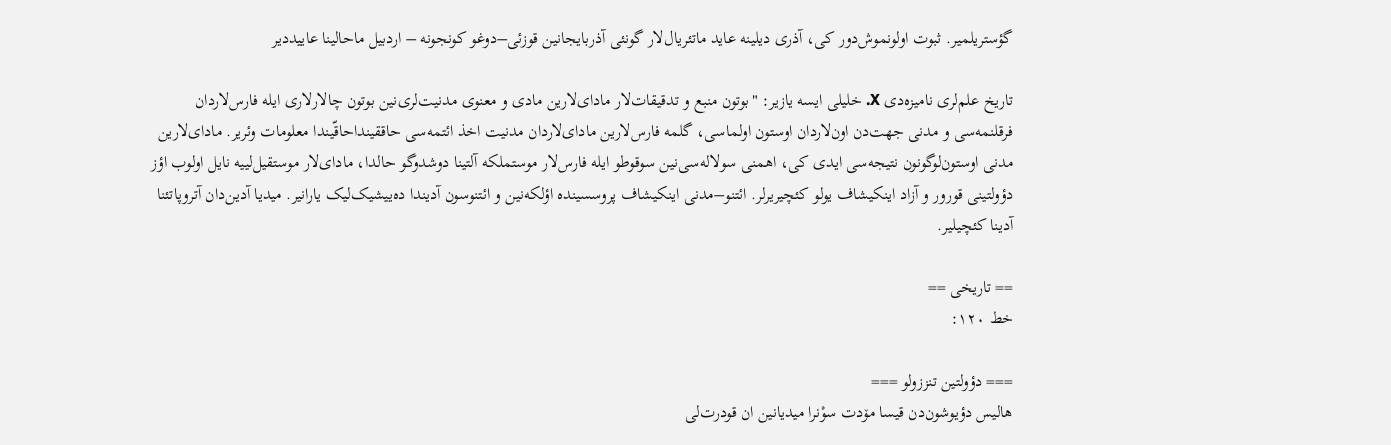گؤستریلمیر. ثبوت اولونموش‌دور کی، آذری دیلینه عاید ماتئریال‌لار گونئی آذربایجانین قوزئی–دوغو کونجونه – اردبیل ماحالینا عاییددیر

تاریخ علم‌لری نامیزه‌دی X. خلیلی ایسه یازیر: "بوتون منبع و تدقیقات‌لار مادای‌لارین مادی و معنوی مدنیت‌لری‌نین بوتون چالارلاری ایله فارس‌لاردان فرقلنمه‌سی و مدنی جهت‌دن اون‌لاردان اوستون اولماسی، گلمه فارس‌لارین مادای‌لاردان مدنیت اخذ ائتمه‌سی حاققینداحاقّیندا معلومات وئریر. مادای‌لارین مدنی اوستون‌لوگونون نتیجه‌سی ایدی کی، اهمنی سولاله‌سی‌نین سوقوطو ایله فارس‌لار موستملکه آلتینا دوشدوگو حالدا، مادای‌لار موستقیل‌لییه نایل اولوب اؤز دؤولتینی قورور و آزاد اینکیشاف یولو کئچیریرلر. ائتنو–مدنی اینکیشاف پروسسینده اؤلکه‌نین و ائتنوسون آدیندا ده‌ییشیک‌لیک یارانیر. میدیا آدین‌دان آتروپاتئنا آدینا کئچیلیر.

== تاریخی ==
خط ۱۲۰:

=== دؤولتین تنززولو ===
هالیس دؤیوشون‌دن قیسا مۆدت سوْنرا میدیانین ان قودرت‌لی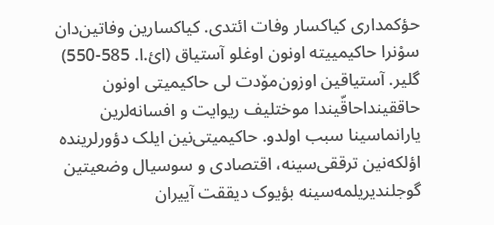حؤکمداری کیاکسار وفات ائتدی. کیاکسارین وفاتین‌دان سوْنرا حاکیمییته اونون اوغلو آستیاق (ائ.ا. 585-550) گلیر. آستیاقین اوزون‌مۆدت ‌لی حاکیمیتی اونون حاققینداحاقّیندا موختلیف ریوایت و افسانه‌لرین یارانماسینا سبب اولدو. حاکیمیتی‌نین ایلک دؤورلرینده اؤلکه‌نین ترققی‌سینه، اقتصادی و سوسیال وضعیتین گوجلندیریلمه‌سینه بؤیوک دیققت آییران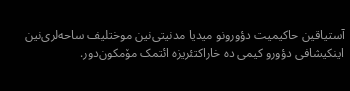آستیاقین حاکیمیت دؤورونو میدیا مدنیتی‌نین موختلیف ساحه‌لری‌نین اینکیشافی دؤورو کیمی ده خاراکتئریزه ائتمک مۆمکون‌دور.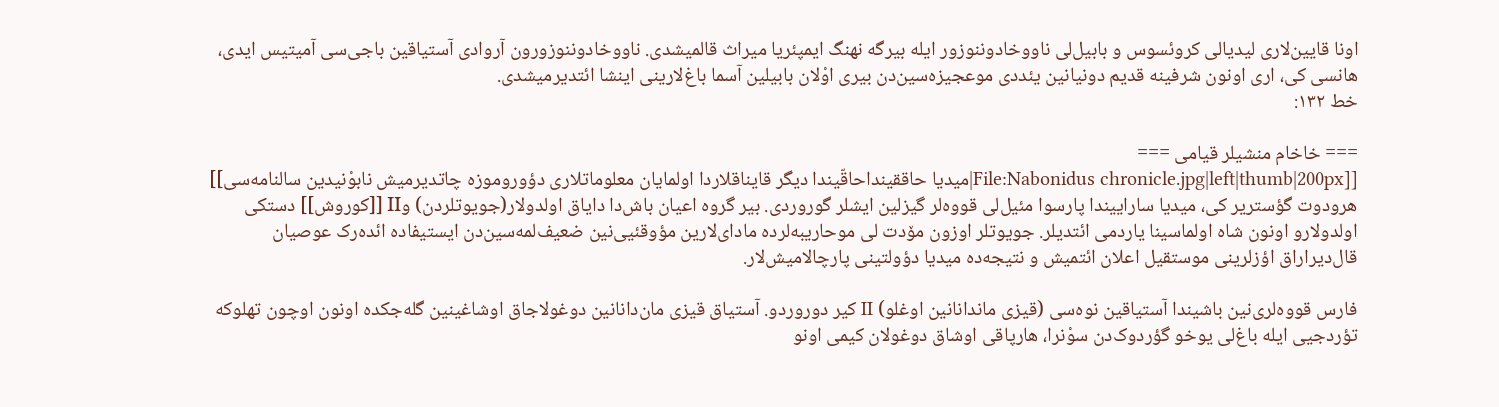اونا قایین‌لاری لیدیالی کروئسوس و بابیل‌لی ناووخادوننوزور ایله بیرگه نهنگ ایمپئریا میراث قالمیشدی. ناووخادوننوزورون آروادی آستیاقین باجی‌سی آمیتیس ایدی، هانسی کی، اری اونون شرفینه قدیم دونیانین یئددی موعجیزه‌سین‌دن بیری اوْلان بابیلین آسما باغ‌لارینی اینشا ائتدیرمیشدی.
خط ۱۳۲:

=== خاخام منشیلر قیامی ===
[[File:Nabonidus chronicle.jpg|left|thumb|200px|میدیا حاققینداحاقّیندا دیگر قایناقلاردا اولمایان معلوماتلاری دؤوروموزه چاتدیرمیش نابوْنیدین سالنامه‌سی]]
هرودوت گؤستریر کی، میدیا ساراییندا پارسوا مئیل‌لی قووه‌لر گیزلین ایشلر گوروردی. بیر گروه اعیان باش‌دا دایاق اولدولار(جویوتلردن) وII [[کوروش]] دستکی اولدولارو اونون شاه اولماسینا یاردمی ائتدیلر. جویوتلر اوزون مۆدت ‌لی موحاریبه‌لرده مادای‌لارین مؤوقئیی‌نین ضعیف‌لمه‌سین‌دن ایستیفاده ائده‌رک عوصیان قال‌دیراراق اؤزلرینی موستقیل اعلان ائتمیش و نتیجه‌ده میدیا دؤولتینی پارچالامیش‌لار.

فارس قووه‌لری‌نین باشیندا آستیاقین نوه‌سی (قیزی ماندانانین اوغلو) II کیر دوروردو. آستیاق قیزی مان‌دانانین دوغولاجاق اوشاغینین گله‌جکده اونون اوچون تهلوکه تؤردجیی ایله باغ‌لی یوخو گؤردوک‌دن سوْنرا، هارپاقی اوشاق دوغولان کیمی اونو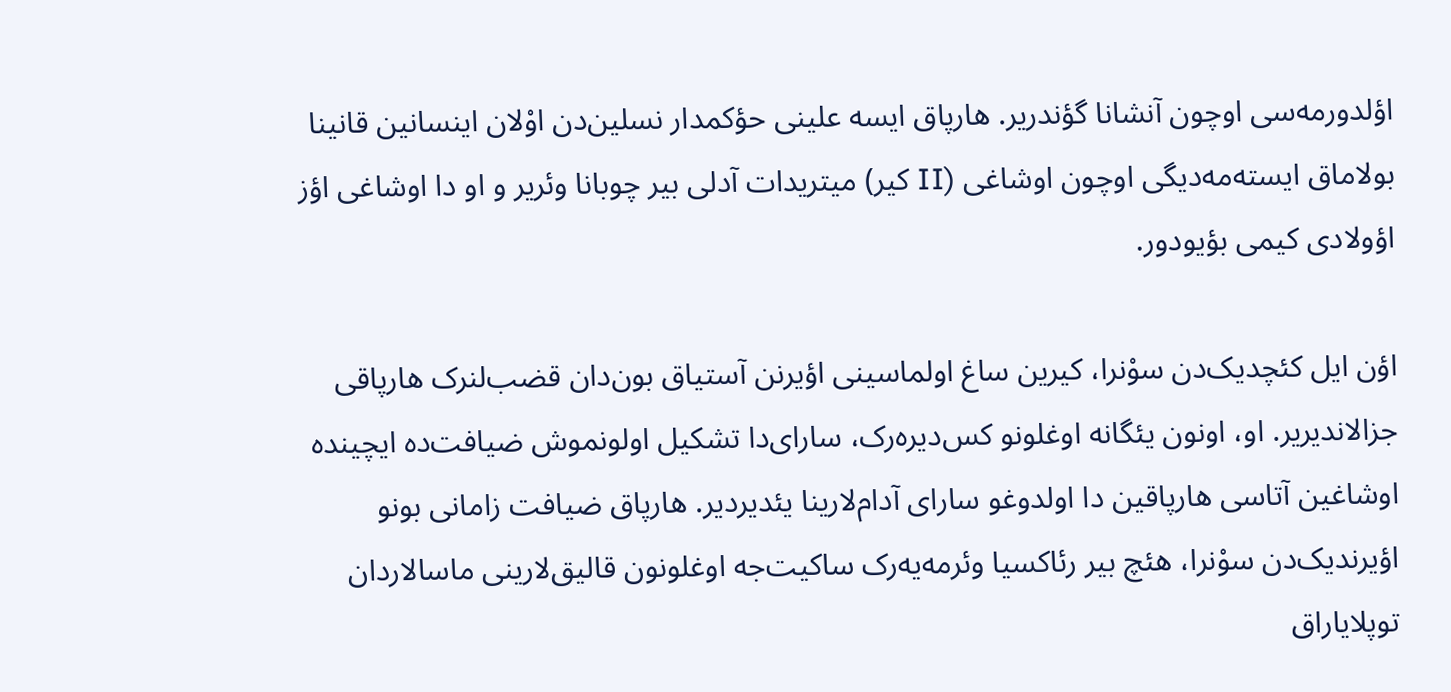اؤلدورمه‌سی اوچون آنشانا گؤندریر. هارپاق ایسه علینی حؤکمدار نسلین‌دن اوْلان اینسانین قانینا بولاماق ایسته‌مه‌دیگی اوچون اوشاغی (II کیر) میتریدات آدلی بیر چوبانا وئریر و او دا اوشاغی اؤز اؤولادی کیمی بؤیودور.

اؤن ایل کئچدیک‌دن سوْنرا، کیرین ساغ اولماسینی اؤیرنن آستیاق بون‌دان قضب‌لنرک هارپاقی جزالاندیریر. او، اونون یئگانه اوغلونو کس‌دیره‌رک، سارای‌دا تشکیل اولونموش ضیافت‌ده ایچینده اوشاغین آتاسی هارپاقین دا اولدوغو سارای آدام‌لارینا یئدیردیر. هارپاق ضیافت زامانی بونو اؤیرندیک‌دن سوْنرا، هئچ بیر رئاکسیا وئرمه‌یه‌رک ساکیت‌جه اوغلونون قالیق‌لارینی ماسالاردان توپلایاراق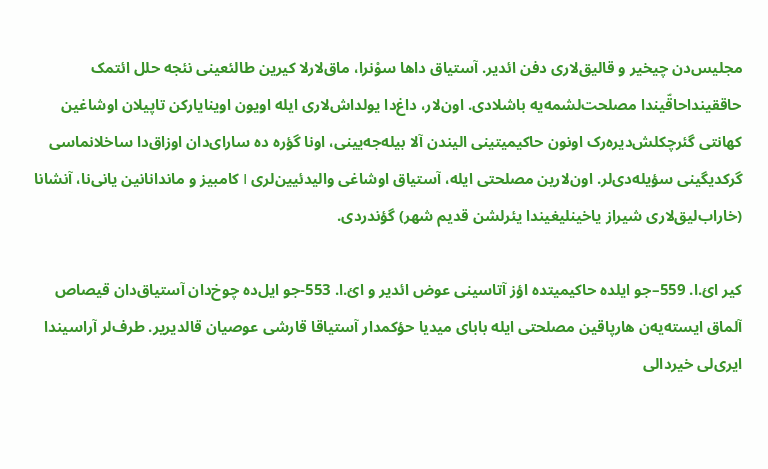مجلیس‌دن چیخیر و قالیق‌لاری دفن ائدیر. آستیاق داها سوْنرا، ماق‌لارلا کیرین طالئعینی نئجه حلل ائتمک حاققینداحاقّیندا مصلحت‌لشمه‌یه باشلادی. اون‌لار، داغ‌دا یولداش‌لاری ایله اویون اوینایارکن تاپیلان اوشاغین کهانتی گئرچکلش‌دیره‌رک اونون حاکیمیتینی الیندن آلا بیله‌جه‌یینی، اونا گؤره ده سارای‌دان اوزاق‌دا ساخلانماسی گرکدیگینی سؤیله‌دی‌لر. اون‌لارین مصلحتی ایله، آستیاق اوشاغی والیدئیین‌لری I کامبیز و ماندانانین یانی‌نا، آنشانا (خاراب‌لیق‌لاری شیراز یاخینلیغیندا یئرلشن قدیم شهر) گؤندردی.

کیر ائ.ا. 559–جو ایلده حاکیمیتده اؤز آتاسینی عوض ائدیر و ائ.ا. 553-جو ایل‌ده چوخ‌دان آستیاق‌دان قیصاص آلماق ایسته‌یه‌ن هارپاقین مصلحتی ایله بابای میدیا حؤکمدار آستیاقا قارشی عوصیان قالدیریر. طرف‌لر آراسیندا ایری‌لی خیردالی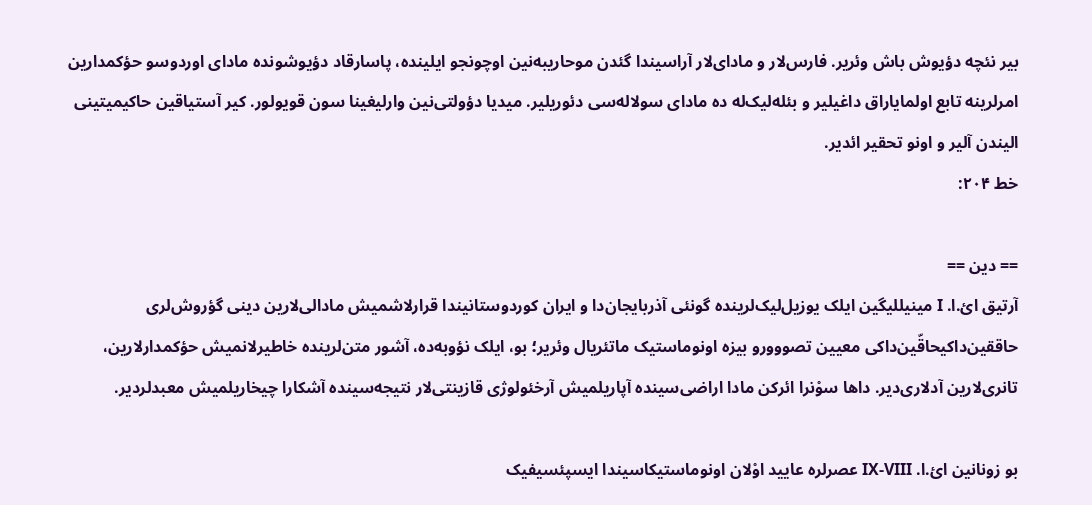بیر نئچه دؤیوش باش وئریر. فارس‌لار و مادای‌لار آراسیندا گئدن موحاریبه‌نین اوچونجو ایلینده، پاسارقاد دؤیوشونده مادای اوردوسو حؤکمدارین امرلرینه تابع اولمایاراق داغیلیر و بئله‌لیک‌له ده مادای سولاله‌سی دئوریلیر. میدیا دؤولتی‌نین وارلیغینا سون قویولور. کیر آستیاقین حاکیمیتینی الیندن آلیر و اونو تحقیر ائدیر.
خط ۲۰۴:

== دین ==
آرتیق ائ.ا. I مینیللیگین ایلک یوزیل‌لیک‌لرینده گونئی آذربایجان‌دا و ایران کوردوستانیندا قرارلاشمیش مادالی‌لارین دینی گؤروش‌لری حاققین‌داکیحاقّین‌داکی معیین تصووورو بیزه اونوماستیک ماتئریال وئریر؛ بو، ایلک نؤوبه‌ده، آشور متن‌لرینده خاطیرلانمیش حؤکمدارلارین، تانری‌لارین آدلاری‌دیر. داها سوْنرا ائرکن مادا اراضی‌سینده آپاریلمیش آرخئولوژی قازینتی‌لار نتیجه‌سینده آشکارا چیخاریلمیش معبدلردیر.

بو زونانین ائ.ا. IX-VIII عصرلره عایید اوْلان اونوماستیکاسیندا ایسپئسیفیک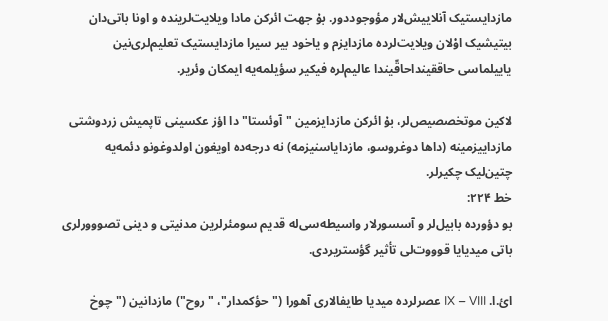مازدایستیک آنلاییش‌لار مؤوجوددور. بۇ جهت ائرکن مادا ویلایت‌لرینده و اونا باتی‌دان بیتیشیک اوْلان ویلایت‌لرده مازدایزم و یاخود بیر سیرا مازدایستیک تعلیم‌لری‌نین یاییلماسی حاققینداحاقّیندا عالیم‌لره فیکیر سؤیلمه‌یه ایمکان وئریر.

لاکین موتخصصیص‌لر، بۇ ائرکن مازدایزمین "آوئستا"دا اؤز عکسینی تاپمیش زردوشتی مازداییزمینه (داها دوغروسو، مازدایاسنیزمه) نه درجه‌ده اویغون اولدوغونو دئمه‌یه چتین‌لیک چکیرلر.
خط ۲۲۴:
بو دؤورده بابیل‌لر و آسسورلار واسیطه‌سی‌له قدیم سومئرلرین مدنیتی و دینی تصووورلری باتی میدیایا قوووت‌لی تأثیر گؤستریردی.

ائ.ا. IX – VIII عصرلرده میدیا طایفالاری آهورا ("حؤکمدار"، "روح") مازدانین ("چوخ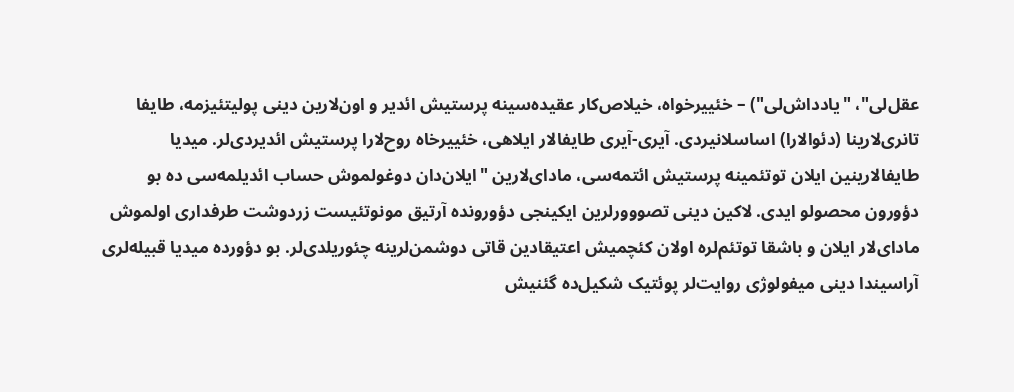عقل‌لی"، "یادداش‌لی") – خئییرخواه، خیلاص‌کار عقیده‌سینه پرستیش ائدیر و اون‌لارین دینی پولیتئیزمه، طایفا تانری‌لارینا (دئوالارا) اساسلانیردی. آیری-آیری طایفالار ایلاهی، خئییرخاه روح‌لارا پرستیش ائدیردی‌لر. میدیا طایفالارینین ایلان توتئمینه پرستیش ائتمه‌سی، مادای‌لارین "ایلان‌دان دوغولموش حساب ائدیلمه‌سی ده بو دؤورون محصولو ایدی. لاکین دینی تصووورلرین ایکینجی دؤورونده آرتیق مونوتئیست زردوشت طرفداری اولموش مادای‌لار ایلان و باشقا توتئم‌لره اولان کئچمیش اعتیقادین قاتی دوشمن‌لرینه چئوریلدی‌لر. بو دؤورده میدیا قبیله‌لری آراسیندا دینی میفولوژی روایت‌لر پوئتیک شکیل‌ده گئنیش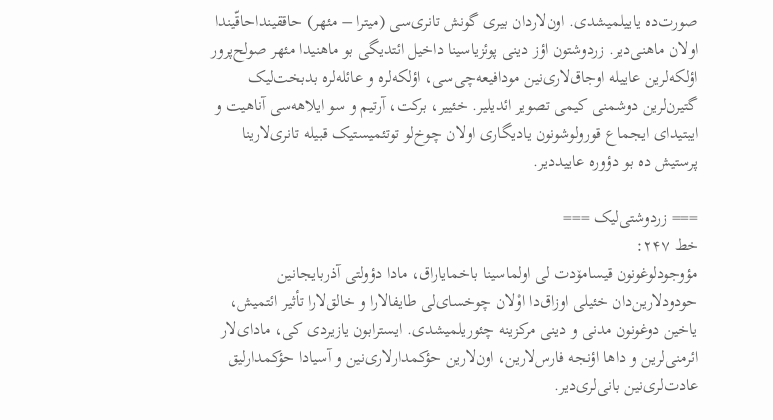صورت‌ده یاییلمیشدی. اون‌لاردان بیری گونش تانری‌سی (میترا – مئهر) حاققینداحاقّیندا اولان ماهنی‌دیر. زردوشتون اؤز دینی پوئزیاسینا داخیل ائتدیگی بو ماهنیدا مئهر صولح‌پرور اؤلکه‌لرین عاییله اوجاق‌لاری‌نین مودافیعه‌چی‌سی، اؤلکه‌لره و عائله‌لره بدبخت‌لیک گتیرن‌لرین دوشمنی کیمی تصویر ائدیلیر. خئییر، برکت، آرتیم و سو ایلاهه‌سی آناهیت و ایبتیدای ایجماع قورولوشونون یادیگاری اولان چوخ‌لو توتئمیستیک قبیله تانری‌لارینا پرستیش ده بو دؤوره عاییددیر.

=== زردوشتی‌لیک ===
خط ۲۴۷:
مؤوجودلوغونون قیسامۆدت ‌لی اولماسینا باخمایاراق، مادا دؤولتی آذربایجانین حودودلارین‌دان خئیلی اوزاق‌دا اوْلان چوخسای‌لی طایفالارا و خالق‌لارا تأثیر ائتمیش، یاخین دوغونون مدنی و دینی مرکزینه چئوریلمیشدی. ایسترابون یازیردی کی، مادای‌لار ائرمنی‌لرین و داها اؤنجه فارس‌لارین، اون‌لارین حؤکمدارلاری‌نین و آسیادا حؤکمدارلیق عادت‌لری‌نین بانی‌لری‌دیر.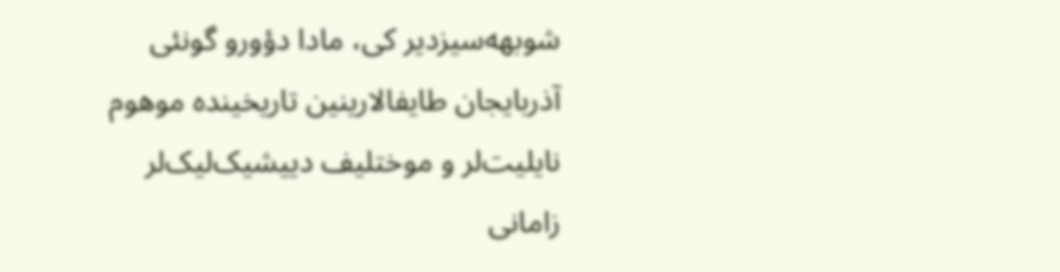شوبهه‌سیزدیر کی، مادا دؤورو گونئی آذربایجان طایفالارینین تاریخینده موهوم نایلیت‌لر و موختلیف دییشیک‌لیک‌لر زامانی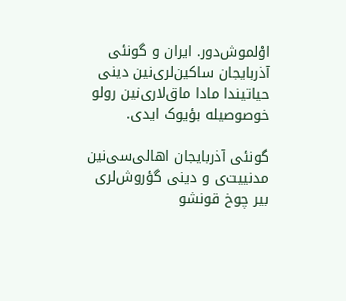اوْلموش‌دور. ایران و گونئی آذربایجان ساکین‌لری‌نین دینی حیاتیندا مادا ماق‌لاری‌نین رولو خوصوصیله بؤیوک ایدی.

گونئی آذربایجان اهالی‌سی‌نین مدنییت‌ی و دینی گؤروش‌لری بیر چوخ قونشو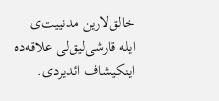خالق‌لارین مدنییت‌ی ایله قارشی‌لیق‌لی علاقه‌ده اینکیشاف ائدیردی.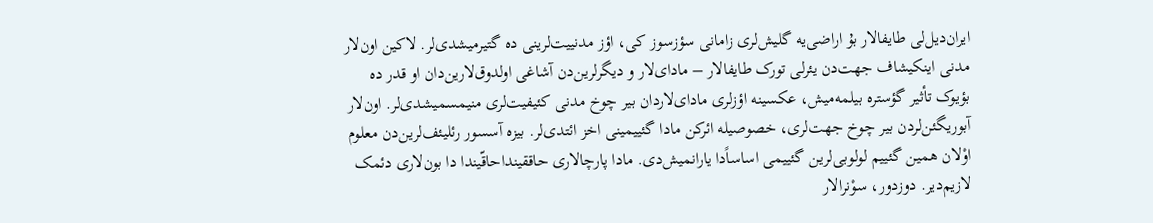ایران‌دیل‌لی طایفالار بۇ اراضی‌یه گلیش‌لری زامانی سؤزسوز کی، اؤز مدنییت‌لرینی ده گتیرمیشدی‌لر. لاکین اون‌لار مدنی اینکیشاف جهت‌دن یئرلی تورک طایفالار – مادای‌لار و دیگرلرین‌دن آشاغی اولدوق‌لارین‌دان او قدر ده بؤیوک تأثیر گؤستره بیلمه‌میش، عکسینه اؤزلری مادای‌لاردان بیر چوخ مدنی کئیفیت‌لری منیمسمیشدی‌لر. اون‌لار آبوریگئن‌لردن بیر چوخ جهت‌لری، خصوصیله ائرکن مادا گئییمینی اخز ائتدی‌لر. بیزه آسسور رئلیئف‌لرین‌دن معلوم اوْلان همین گئییم لولوبی‌لرین گئییمی اساساًدا یارانمیش‌دی. مادا پارچالاری حاققینداحاقّیندا دا بون‌لاری دئمک لازیم‌دیر. دوزدور، سوْنرالار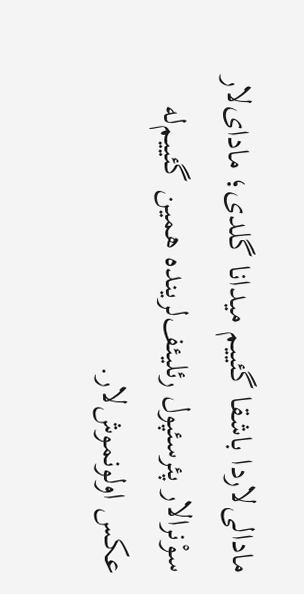مادالی‌لاردا باشقا گئییم میدانا گلدی؛ مادای‌لار سوْنرالار پئرسئپول رئلیئف‌لرینده همین گئییم‌له عکس اولونموش‌لار.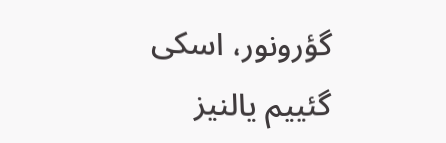گؤرونور، اسکی گئییم یالنیز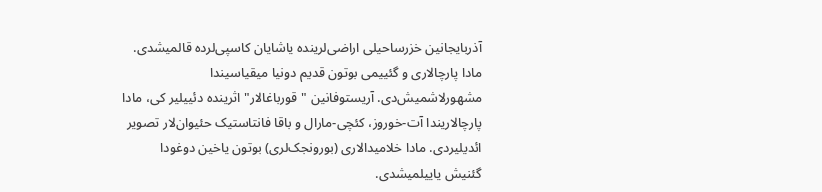آذربایجانین خزرساحیلی اراضی‌لرینده یاشایان کاسپی‌لرده قالمیشدی. مادا پارچالاری و گئییمی بوتون قدیم دونیا میقیاسیندا مشهورلاشمیش‌دی. آریستوفانین "قورباغالار" اثرینده دئییلیر کی، مادا پارچالاریندا آت-خوروز، کئچی-مارال و باقا فانتاستیک حئیوان‌لار تصویر ائدیلیردی. مادا خلامیدالاری (بورونجک‌لری) بوتون یاخین دوغودا گئنیش یاییلمیشدی.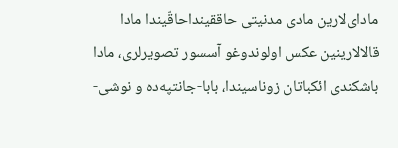مادای‌لارین مادی مدنیتی حاققینداحاقّیندا مادا قالالارینین عکس اولوندوغو آسسور تصویرلری، مادا باشکندی ائکباتان زوناسیندا، بابا-جانتپه‌ده و نوشی-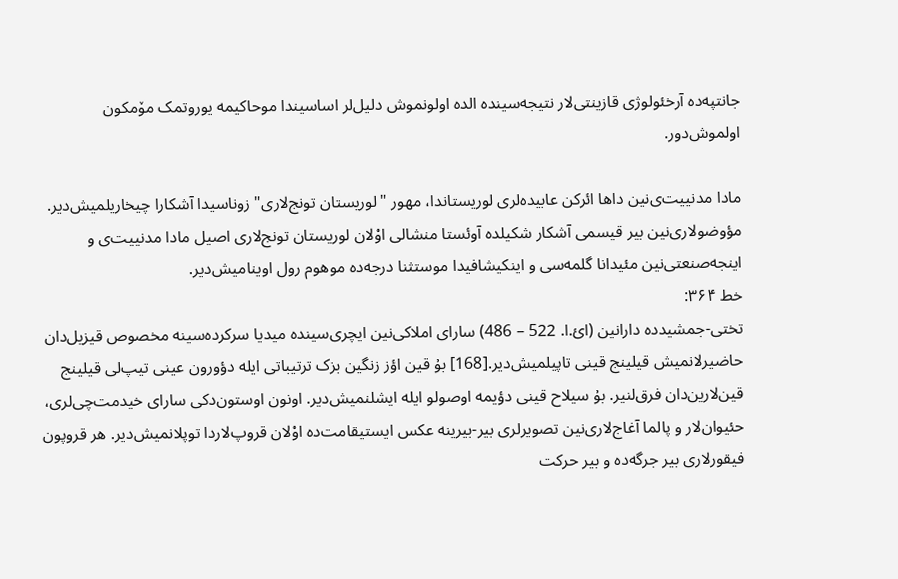جانتپه‌ده آرخئولوژی قازینتی‌لار نتیجه‌سینده الده اولونموش دلیل‌لر اساسیندا موحاکیمه یوروتمک مۆمکون اولموش‌دور.

مادا مدنییت‌ی‌نین داها ائرکن عابیده‌لری لوریستاندا، مهور "لوریستان تونج‌لاری" زوناسیدا آشکارا چیخاریلمیش‌دیر. مؤوضولاری‌نین بیر قیسمی آشکار شکیلده آوئستا منشالی اوْلان لوریستان تونج‌لاری اصیل مادا مدنییت‌ی و اینجه‌صنعتی‌نین مئیدانا گلمه‌سی و اینکیشافیدا موستثنا درجه‌ده موهوم رول اوینامیش‌دیر.
خط ۳۶۴:
تختی-جمشیدده دارانین (ائ.ا. 522 – 486) سارای املاکی‌نین ایچری‌سینده میدیا سرکرده‌سینه مخصوص قیزیل‌دان حاضیرلانمیش قیلینج قینی تاپیلمیش‌دیر.[168] بۇ قین اؤز زنگین بزک ترتیباتی ایله دؤورون عینی تیپ‌لی قیلینج قین‌لارین‌دان فرق‌لنیر. بۇ سیلاح قینی دؤیمه اوصولو ایله ایشلنمیش‌دیر. اونون اوستون‌دکی سارای خیدمت‌چی‌لری، حئیوان‌لار و پالما آغاج‌لاری‌نین تصویرلری بیر-بیرینه عکس ایستیقامت‌ده اوْلان قروپ‌لاردا توپلانمیش‌دیر. هر قروپون فیقورلاری بیر جرگه‌ده و بیر حرکت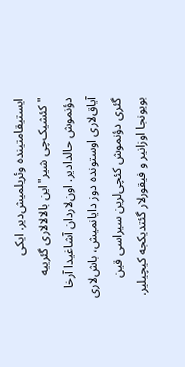ایستیقامتینده وئریلمیش‌دیر. ایکی "کئشیک‌چی شیر"این بالالالاری گئرییه دؤنموش حالدادیر. اون‌لاردان آشاغیدا آرخا آیاق‌لاری اوستونده دوز دایانمیش، باش‌لاری گئری دؤنموش کئچی‌لرین سیراسی قین بویونجا اوزانیر و فیقورلار گئتدیکجه کیچیلیر.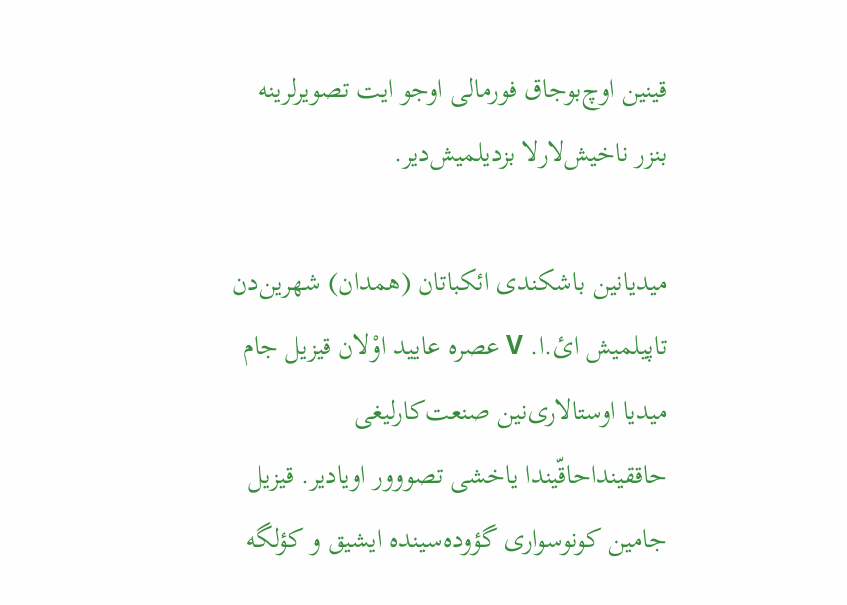قینین اوچ‌بوجاق فورمالی اوجو ایت تصویرلرینه بنزر ناخیش‌لارلا بزدیلمیش‌دیر.

میدیانین باشکندی ائکباتان (همدان) شهرین‌دن تاپیلمیش ائ.ا. V عصره عایید اوْلان قیزیل جام میدیا اوستالاری‌نین صنعت‌کارلیغی حاققینداحاقّیندا یاخشی تصووور اویادیر. قیزیل جامین کونوسواری گؤوده‌سینده ایشیق و کؤلگه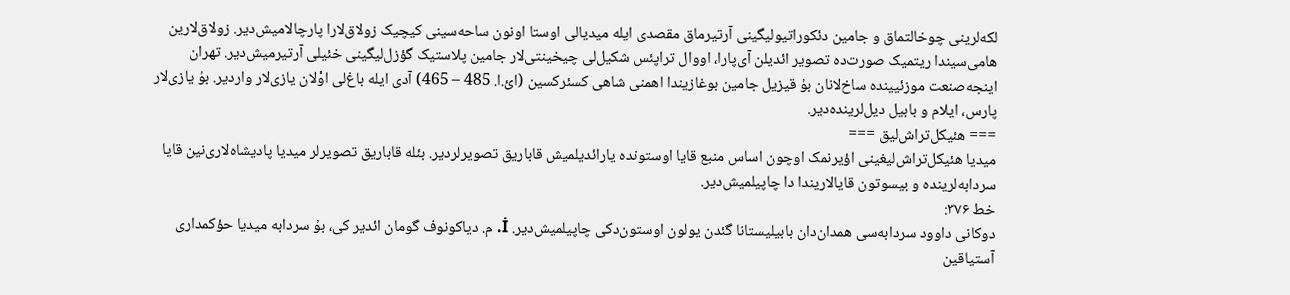لکه‌لرینی چوخالتماق و جامین دئکوراتیولیگینی آرتیرماق مقصدی ایله میدیالی اوستا اونون ساحه‌سینی کیچیک زولاق‌لارا پارچالامیش‌دیر. زولاق‌لارین هامی‌سیندا ریتمیک صورت‌ده تصویر ائدیلن آی‌پارا، اووال تراپئس شکیل‌لی چیخینتی‌لار جامین پلاستیک گؤزل‌لیگینی خئیلی آرتیرمیش‌دیر. تهران اینجه‌صنعت موزئیینده ساخ‌لانان بۇ قیزیل جامین بوغازیندا اهمنی شاهی کسئرکسین (ائ.ا. 485 – 465) آدی ایله باغ‌لی اوْلان یازی‌لار واردیر. بۇ یازی‌لار پارس، ایلام و بابیل دیل‌لرینده‌دیر.
=== هئیکل‌تراش‌لیق ===
میدیا هئیکل‌تراش‌لیغینی اؤیرنمک اوچون اساس منبع قایا اوستونده یارائدیلمیش قاباریق تصویرلردیر. بئله قاباریق تصویرلر میدیا پادیشاه‌لاری‌نین قایا سردابه‌لرینده و بیسوتون قایالاریندا دا چاپیلمیش‌دیر.
خط ۳۷۶:
دوکانی داوود سردابه‌سی همدان‌دان بابیلیستانا گئدن یولون اوستون‌دکی چاپیلمیش‌دیر. İ. م. دیاکونوف گومان ائدیر کی، بۇ سردابه میدیا حؤکمداری آستیاقین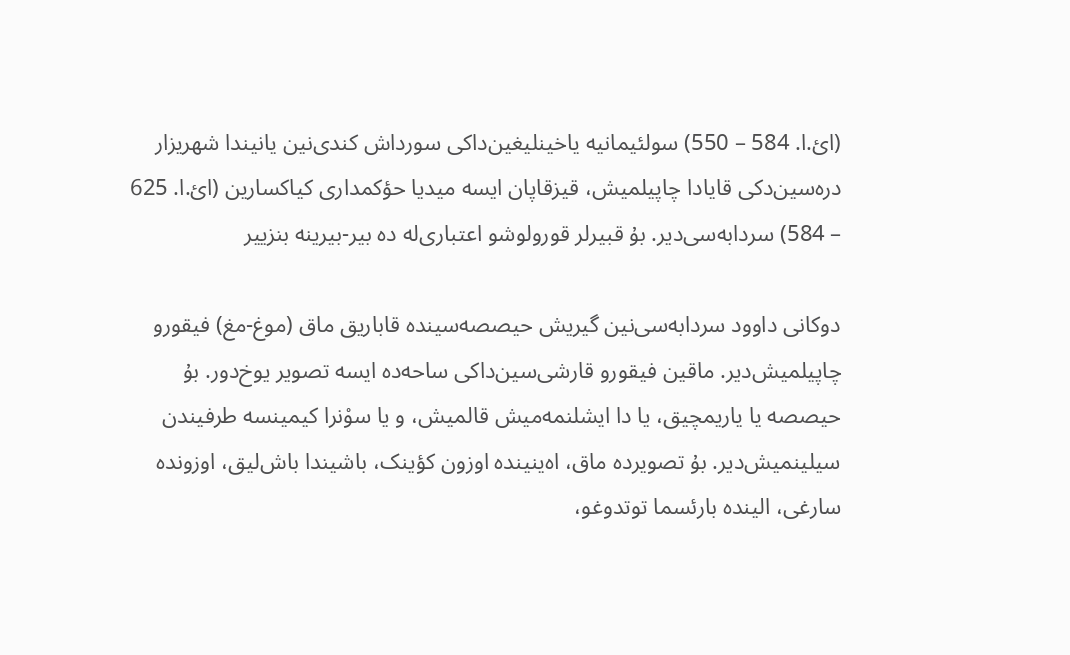(ائ.ا. 584 – 550) سولئیمانیه یاخینلیغین‌داکی سورداش کندی‌نین یانیندا شهریزار دره‌سین‌دکی قایادا چاپیلمیش، قیزقاپان ایسه میدیا حؤکمداری کیاکسارین (ائ.ا. 625 – 584) سردابه‌سی‌دیر. بۇ قبیرلر قورولوشو اعتباری‌له ده بیر-بیرینه بنزییر

دوکانی داوود سردابه‌سی‌نین گیریش حیصصه‌سینده قاباریق ماق (موغ-مغ) فیقورو چاپیلمیش‌دیر. ماقین فیقورو قارشی‌سین‌داکی ساحه‌ده ایسه تصویر یوخ‌دور. بۇ حیصصه یا یاریمچیق، یا دا ایشلنمه‌میش قالمیش، و یا سوْنرا کیمینسه طرفیندن سیلینمیش‌دیر. بۇ تصویرده ماق، اه‌ینینده اوزون کؤینک، باشیندا باش‌لیق، اوزونده سارغی، الینده بارئسما توتدوغو،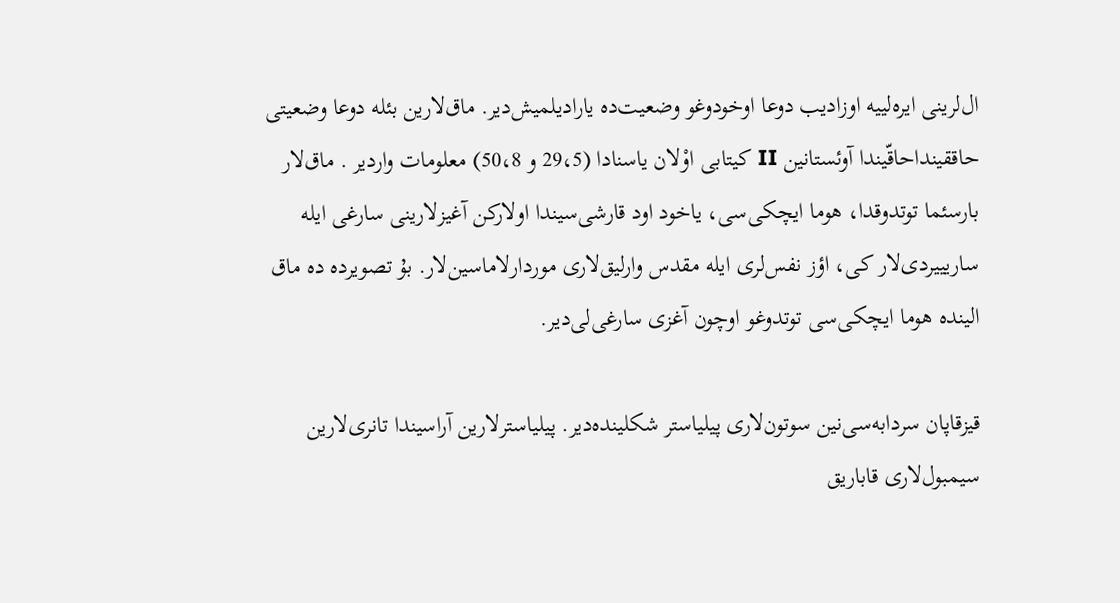ال‌لرینی ایره‌لییه اوزادیب دوعا اوخودوغو وضعیت‌ده یارادیلمیش‌دیر. ماق‌لارین بئله دوعا وضعیتی حاققینداحاقّیندا آوئستانین II کیتابی اوْلان یاسنادا (29،5 و 50،8) معلومات واردیر . ماق‌لار بارسئما توتدوقدا، هوما ایچکی‌سی، یاخود اود قارشی‌سیندا اولارکن آغیزلارینی سارغی ایله ساریییردی‌لار کی، اؤز نفس‌لری ایله مقدس وارلیق‌لاری موردارلاماسین‌لار. بۇ تصویرده ده ماق الینده هوما ایچکی‌سی توتدوغو اوچون آغزی سارغی‌لی‌دیر.

قیزقاپان سردابه‌سی‌نین سوتون‌لاری پیلیاستر شکلینده‌دیر. پیلیاسترلارین آراسیندا تانری‌لارین سیمبول‌لاری قاباریق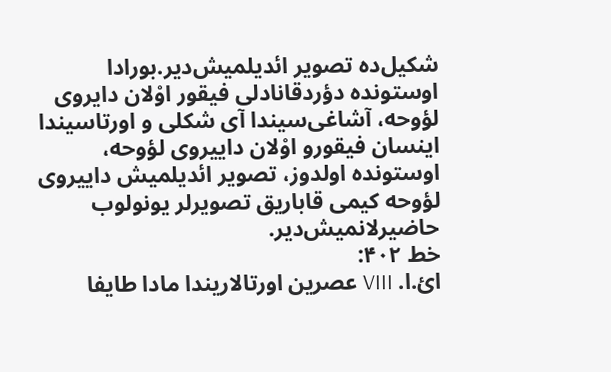شکیل‌ده تصویر ائدیلمیش‌دیر.بورادا اوستونده دؤردقانادلی فیقور اوْلان دایروی لؤوحه، آشاغی‌سیندا آی شکلی و اورتاسیندا اینسان فیقورو اوْلان داییروی لؤوحه، اوستونده اولدوز، تصویر ائدیلمیش داییروی لؤوحه کیمی قاباریق تصویرلر یونولوب حاضیرلانمیش‌دیر.
خط ۴۰۲:
ائ.ا. VIII عصرین اورتالاریندا مادا طایفا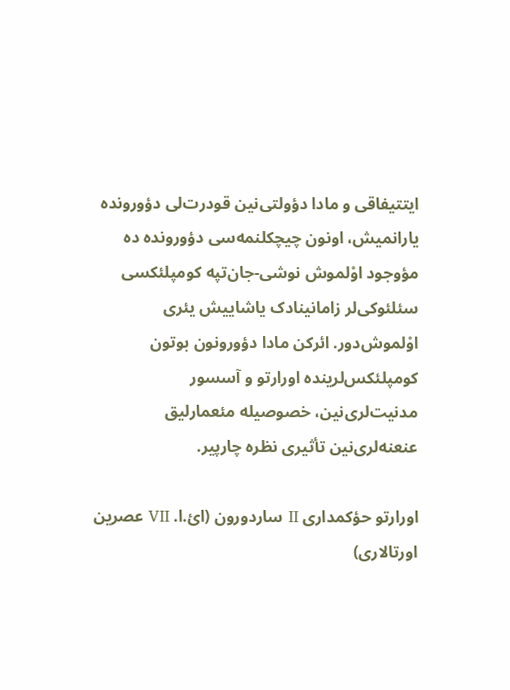ایتتیفاقی و مادا دؤولتی‌نین قودرت‌لی دؤورونده یارانمیش، اونون چیچکلنمه‌سی دؤورونده ده مؤوجود اوْلموش نوشی-جان‌تپه کومپلئکسی سئلئوکی‌لر زامانینادک یاشاییش یئری اوْلموش‌دور. ائرکن مادا دؤورونون بوتون کومپلئکس‌لرینده اورارتو و آسسور مدنیت‌لری‌نین، خصوصیله مئعمارلیق عنعنه‌لری‌نین تأثیری نظره چارپیر.

اورارتو حؤکمداری II ساردورون (ائ.ا. VII عصرین اورتالاری)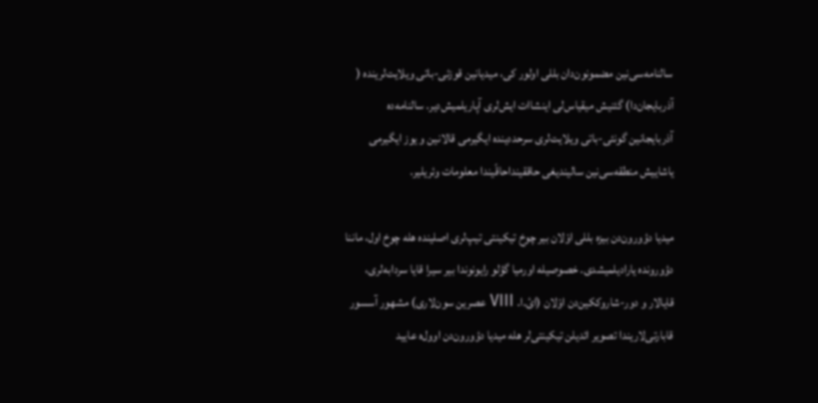سالنامه‌سی‌نین مضمونون‌دان بللی اولور کی، میدیانین قوزئی-باتی ویلایت‌لرینده ( آذربایجان‌دا) گئنیش میقیاس‌لی اینشاات ایش‌لری آپاریلمیش‌دیر. سالنامه‌ده آذربایجانین گونئی-باتی ویلایت‌لری سرحددینده ایگیرمی قالانین و یوز ایگیرمی یاشاییش منطقه‌سی‌نین سالیندیغی حاققینداحاقّیندا معلومات وئریلیر.

میدیا دؤورون‌دن بیزه بللی اوْلان بیر چوخ تیکینتی تیپ‌لری اصلینده هله چوخ اول، ماننا دؤورونده یارادیلمیشدی. خصوصیله اورمیا گؤلو رایونوندا بیر سیرا قایا سردابه‌لری، قایالار و دور-شاروککین‌دن اوْلان (ائ.ا. VIII عصرین سون‌لاری) مشهور آسسور قابارتی‌لاریندا تصویر ائدیلن تیکینتی‌لر هله میدیا دؤورون‌دن اوول‌ه عایید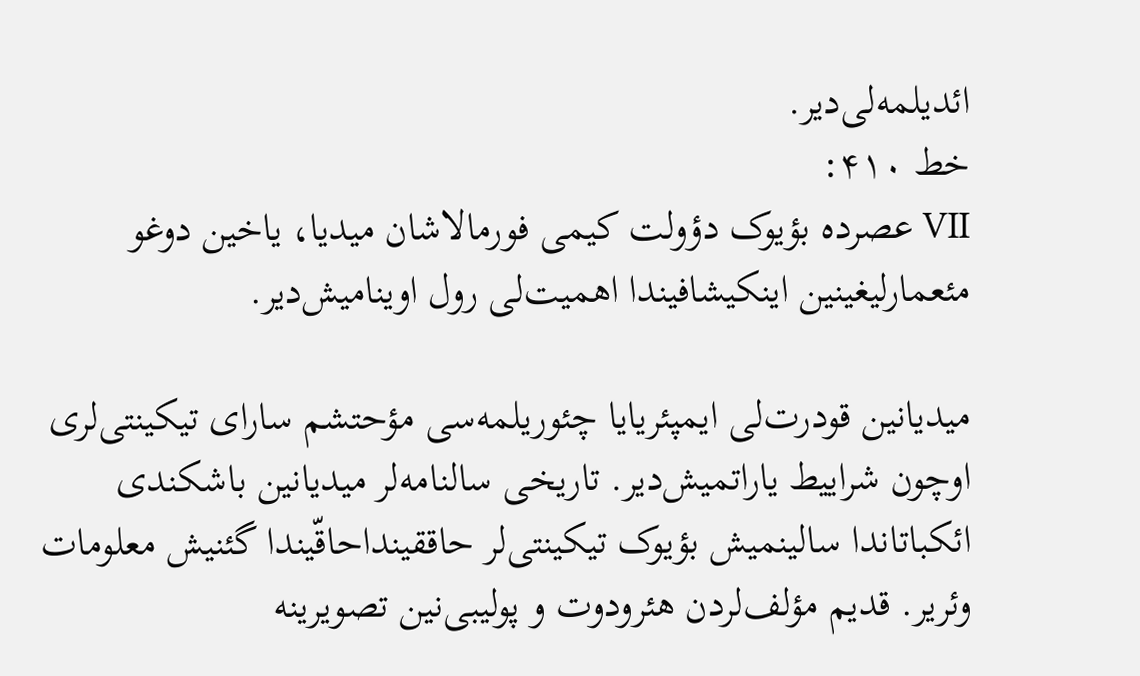ائدیلمه‌لی‌دیر.
خط ۴۱۰:
VII عصرده بؤیوک دؤولت کیمی فورمالاشان میدیا، یاخین دوغو مئعمارلیغینین اینکیشافیندا اهمیت‌لی رول اوینامیش‌دیر.

میدیانین قودرت‌لی ایمپئریایا چئوریلمه‌سی مؤحتشم سارای تیکینتی‌لری اوچون شراییط یاراتمیش‌دیر. تاریخی سالنامه‌لر میدیانین باشکندی ائکباتاندا سالینمیش بؤیوک تیکینتی‌لر حاققینداحاقّیندا گئنیش معلومات وئریر. قدیم مؤلف‌لردن هئرودوت و پولیبی‌نین تصویرینه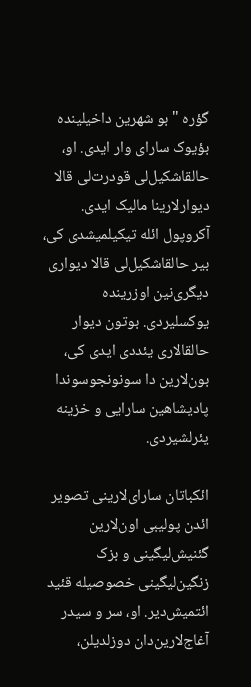گؤره "بو شهرین داخیلینده بؤیوک سارای وار ایدی. او، حالقاشکیل‌لی قودرت‌لی قالا دیوارلارینا مالیک ایدی. آکروپول ائله تیکیلمیشدی کی، بیر حالقاشکیل‌لی قالا دیواری دیگری‌نین اوزرینده یوکسلیردی. بوتون دیوار حالقالاری یئددی ایدی کی، بون‌لارین دا سونونجوسوندا پادیشاهین سارایی و خزینه یئرلشیردی.

ائکباتان سارای‌لارینی تصویر ائدن پولیبی اون‌لارین گئنیش‌لیگینی و بزک زنگین‌لیگینی خصوصیله قئید ائتمیش‌دیر. او، سر و سیدر آغاج‌لارین‌دان دوزلدیلن،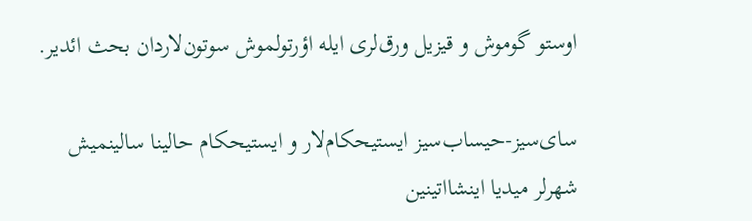اوستو گوموش و قیزیل ورق‌لری ایله اؤرتولموش سوتون‌لاردان بحث ائدیر.

سای‌سیز-حیساب‌سیز ایستیحکام‌لار و ایستیحکام حالینا سالینمیش شهرلر میدیا اینشااتینین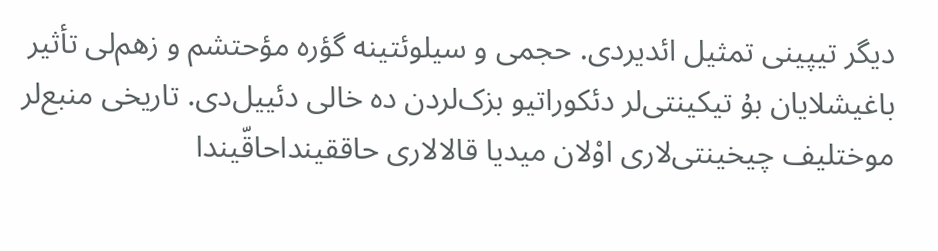دیگر تیپینی تمثیل ائدیردی. حجمی و سیلوئتینه گؤره مؤحتشم و زهم‌لی تأثیر باغیشلایان بۇ تیکینتی‌لر دئکوراتیو بزک‌لردن ده خالی دئییل‌دی. تاریخی منبع‌لر موختلیف چیخینتی‌لاری اوْلان میدیا قالالاری حاققینداحاقّیندا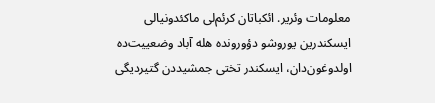معلومات وئریر. ائکباتان کرئم‌لی ماکئدونیالی ایسکندرین یوروشو دؤورونده هله آباد وضعییت‌ده اولدوغون‌دان، ایسکندر تختی جمشیددن گتیردیگی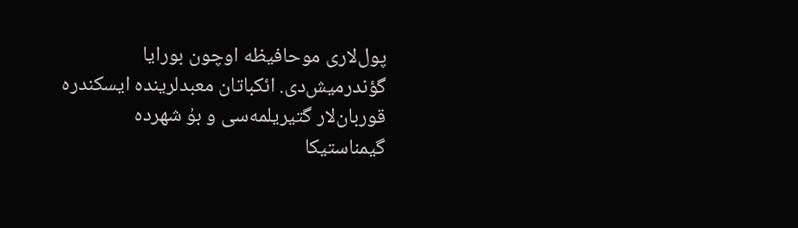پول‌لاری موحافیظه اوچون بورایا گؤندرمیش‌دی. ائکباتان معبدلرینده ایسکندره قوربان‌لار گتیریلمه‌سی و بۇ شهرده گیمناستیکا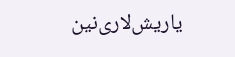یاریش‌لاری‌نین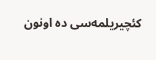کئچیریلمه‌سی ده اونون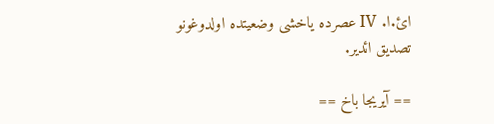ائ.ا. IV عصرده یاخشی وضعیتده اولدوغونو تصدیق ائدیر.

== آیریجا باخ ==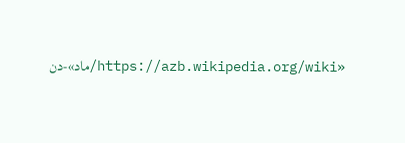«https://azb.wikipedia.org/wiki/ماد»-دن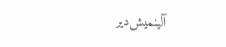آلینمیش‌دیر